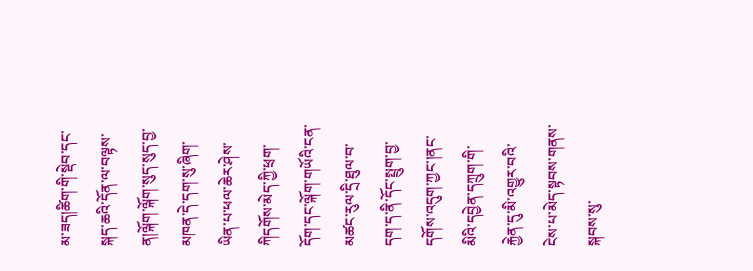མ་ཟད།ཚིག་གི་སྡེབ་དང་སྐད་ཆའི་དོན་ལ་བལྟས་ན།ལྐོག་ལྐོག་སུད་སུད་བྱ་མཁན་དེ་དག་སུ་ཞིག་ཡིན་པ་ཕལ་ཆེར་ཤེས་ཀིདགོས་མེད་ཀྱི་ཕྲག་དོག་དང་ལྐོག་གཡོའི་ངན་མཚང་རུལ་དྲི་ཐུལ་བ་དག་ད་ནི་དོང་སྤྲུག་བྱ་དགོས་འདུག་ཀྱང་།ནང་མིའི་དབྱེན་དཀྲུག་གི་རྐྱེན་དུ་མི་འགྱུར་བའི་ངེས་པ་མེད་སྟབས་གནས་སྐབས་སུ་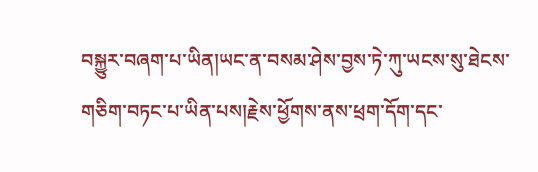བསྐྱུར་བཞག་པ་ཡིན།ཡང་ན་བསམ་ཤེས་བྱས་ཏེ་ཀུ་ཡངས་སུ་ཐེངས་གཅིག་བཏང་པ་ཡིན་པས།རྗེས་ཕྱོགས་ནས་ཕྲག་དོག་དང་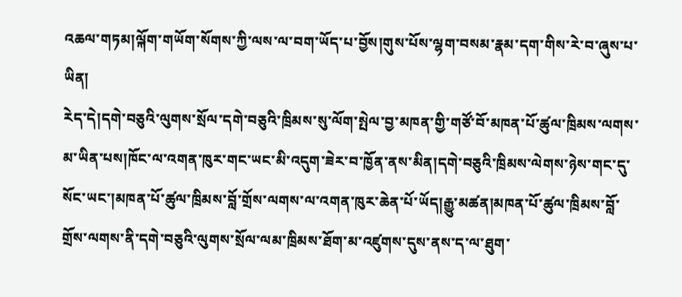འཆལ་གཏམ།ལྐོག་གཡོག་སོགས་ཀྱི་ལས་ལ་བག་ཡོད་པ་བྱོས།གུས་པོས་ལྷག་བསམ་རྣམ་དག་གིས་རེ་བ་ཞུས་པ་ཡིན།
རེད་དེ།དགེ་བཅུའི་ལུགས་སྲོལ་དགེ་བཅུའི་ཁྲིམས་སུ་ལོག་སྤེལ་བྱ་མཁན་གྱི་གཙོ་བོ་མཁན་པོ་ཚུལ་ཁྲིམས་ལགས་མ་ཡིན་པས།ཁོང་ལ་འགན་ཁུར་གང་ཡང་མི་འདུག་ཟེར་བ་ཁྱོན་ནས་མིན།དགེ་བཅུའི་ཁྲིམས་ལེགས་ཉེས་གང་དུ་སོང་ཡང་།མཁན་པོ་ཚུལ་ཁྲིམས་བློ་གྲོས་ལགས་ལ་འགན་ཁུར་ཆེན་པོ་ཡོད།རྒྱུ་མཚན།མཁན་པོ་ཚུལ་ཁྲིམས་བློ་གྲོས་ལགས་ནི་དགེ་བཅུའི་ལུགས་སྲོལ་ལམ་ཁྲིམས་ཐོག་མ་འཛུགས་དུས་ནས་ད་ལ་ཐུག་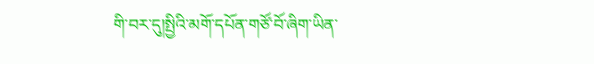གི་བར་དུ།སྤྱིའི་མགོ་དཔོན་གཙོ་བོ་ཞིག་ཡིན་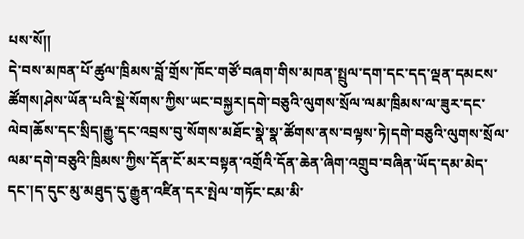པས་སོ།།
དེ་བས་མཁན་པོ་ཚུལ་ཁྲིམས་བློ་གྲོས་ཁོང་གཙོ་བཞག་གིས་མཁན་སྤྲུལ་དག་དང་དད་ལྡན་དམངས་ཚོགས།ཤེས་ཡོན་པའི་སྡེ་སོགས་ཀྱིས་ཡང་བསྐྱར།དགེ་བཅུའི་ལུགས་སྲོལ་ལམ་ཁྲིམས་ལ་ཟུར་དང་ལེབ།ཆོས་དང་སྲིད།རྒྱུ་དང་འབྲས་བུ་སོགས་མཐོང་སྣེ་སྣ་ཚོགས་ནས་བལྟས་ཏེ།དགེ་བཅུའི་ལུགས་སྲོལ་ལམ་དགེ་བཅུའི་ཁྲིམས་ཀྱིས་དོན་ངོ་མར་བསྟན་འགྲོའི་དོན་ཆེན་ཞིག་འགྲུབ་བཞིན་ཡོད་དམ་མེད་དང་།ད་དུང་མུ་མཐུད་དུ་རྒྱུན་འཛིན་དར་སྤེལ་གཏོང་ངམ་མི་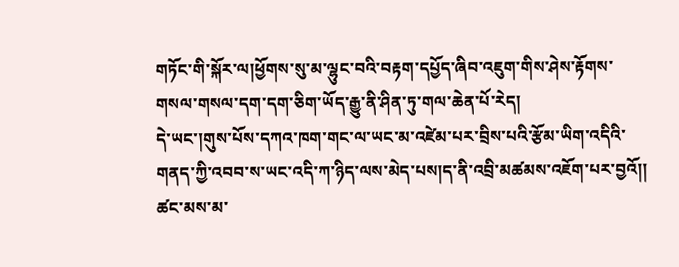གཏོང་གི་སྐོར་ལ།ཕྱོགས་སུ་མ་ལྷུང་བའི་བརྟག་དཔྱོད་ཞིབ་འཇུག་གིས་ཤེས་རྟོགས་གསལ་གསལ་དག་དག་ཅིག་ཡོད་རྒྱུ་ནི་ཤིན་ཏུ་གལ་ཆེན་པོ་རེད།
དེ་ཡང་།གུས་པོས་དཀའ་ཁག་གང་ལ་ཡང་མ་འཛེམ་པར་བྲིས་པའི་རྩོམ་ཡིག་འདིའི་གནད་ཀྱི་འབབ་ས་ཡང་འདི་ཀ་ཉིད་ལས་མེད་པས།ད་ནི་འབྲི་མཚམས་འཇོག་པར་བྱའོ།།
ཚང་མས་མ་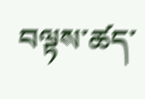བལྟས་ཚད་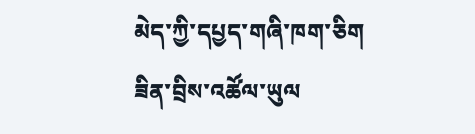མེད་ཀྱི་དཔྱད་གཞི་ཁག་ཅིག
ཟིན་བྲིས་འཚོལ་ཡུལ